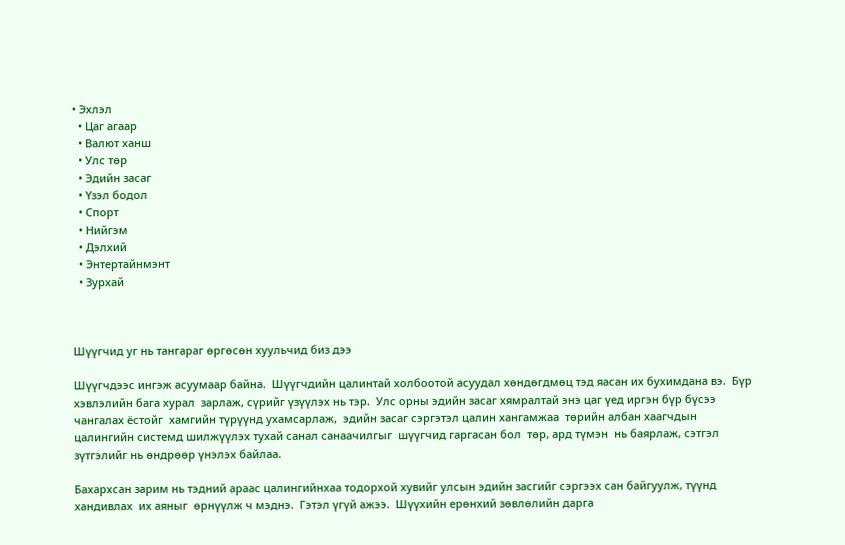• Эхлэл
  • Цаг агаар
  • Валют ханш
  • Улс төр
  • Эдийн засаг
  • Үзэл бодол
  • Спорт
  • Нийгэм
  • Дэлхий
  • Энтертайнмэнт
  • Зурхай



Шүүгчид уг нь тангараг өргөсөн хуульчид биз дээ

Шүүгчдээс ингэж асуумаар байна.  Шүүгчдийн цалинтай холбоотой асуудал хөндөгдмөц тэд яасан их бухимдана вэ.  Бүр хэвлэлийн бага хурал  зарлаж, сүрийг үзүүлэх нь тэр.  Улс орны эдийн засаг хямралтай энэ цаг үед иргэн бүр бүсээ чангалах ёстойг  хамгийн түрүүнд ухамсарлаж,  эдийн засаг сэргэтэл цалин хангамжаа  төрийн албан хаагчдын цалингийн системд шилжүүлэх тухай санал санаачилгыг  шүүгчид гаргасан бол  төр, ард түмэн  нь баярлаж, сэтгэл зүтгэлийг нь өндрөөр үнэлэх байлаа.

Бахархсан зарим нь тэдний араас цалингийнхаа тодорхой хувийг улсын эдийн засгийг сэргээх сан байгуулж, түүнд хандивлах  их аяныг  өрнүүлж ч мэднэ.  Гэтэл үгүй ажээ.  Шүүхийн ерөнхий зөвлөлийн дарга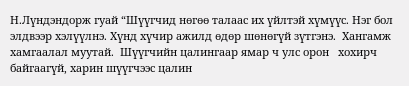Н.Лүндэндорж гуай “Шүүгчид нөгөө талаас их үйлтэй хүмүүс. Нэг бол элдвээр хэлүүлнэ. Хүнд хүчир ажилд өдөр шөнөгүй зүтгэнэ.  Хангамж хамгаалал муутай.  Шүүгчийн цалингаар ямар ч улс орон   хохирч байгаагүй, харин шүүгчээс цалин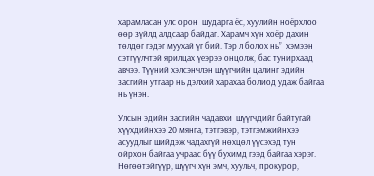харамласан улс орон  шударга ёс, хуулийн ноёрхлоо өөр зүйлд алдсаар байдаг. Харамч хүн хоёр дахин төлдөг гэдэг муухай үг бий. Тэр л болох нь”  хэмээн сэтгүүлчтэй ярилцах үеэрээ онцолж, бас тунирхаад авчээ. Түүний хэлсэнчлэн шүүгчийн цалинг эдийн засгийн утгаар нь дэлхий харахаа болиод удаж байгаа нь үнэн.

Улсын эдийн засгийн чадавхи  шүүгчдийг байтугай хүүхдийнхээ 20 мянга, тэтгэвэр, тэтгэмжийнхээ асуудлыг шийдэж чадахгүй нөхцөл үүсэхэд тун ойрхон байгаа учраас бүү бухимд гээд байгаа хэрэг.  Нөгөөтэйгүүр, шүүгч хүн эмч, хуульч, прокурор,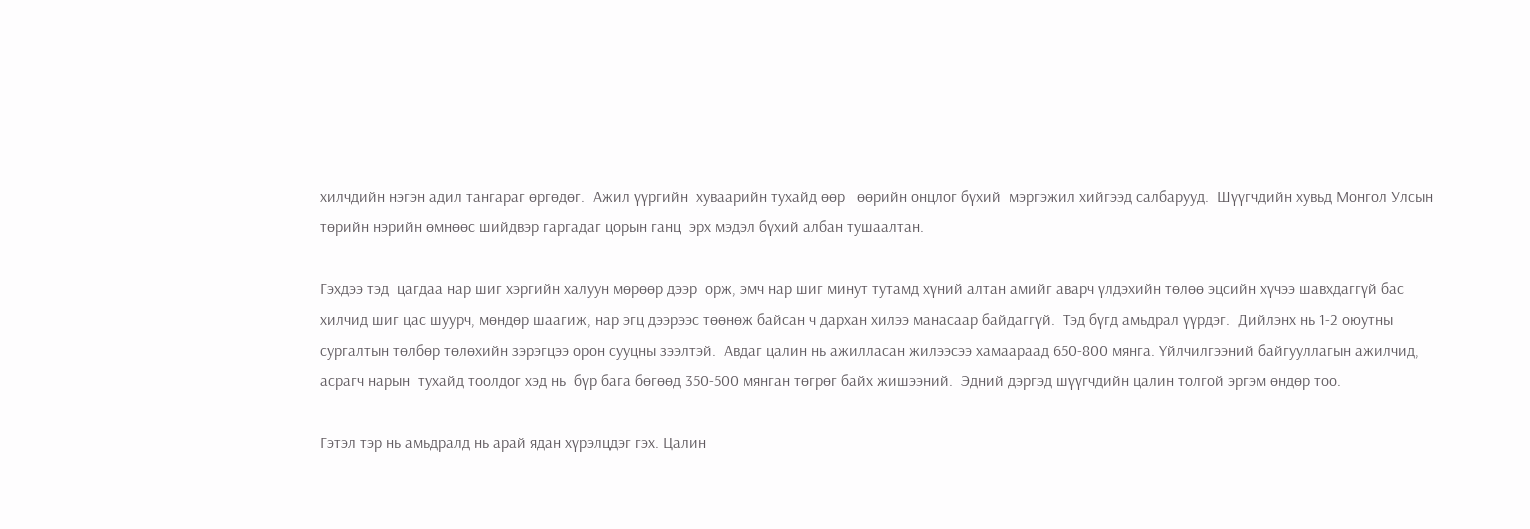хилчдийн нэгэн адил тангараг өргөдөг.  Ажил үүргийн  хуваарийн тухайд өөр   өөрийн онцлог бүхий  мэргэжил хийгээд салбарууд.  Шүүгчдийн хувьд Монгол Улсын төрийн нэрийн өмнөөс шийдвэр гаргадаг цорын ганц  эрх мэдэл бүхий албан тушаалтан.

Гэхдээ тэд  цагдаа нар шиг хэргийн халуун мөрөөр дээр  орж, эмч нар шиг минут тутамд хүний алтан амийг аварч үлдэхийн төлөө эцсийн хүчээ шавхдаггүй бас хилчид шиг цас шуурч, мөндөр шаагиж, нар эгц дээрээс төөнөж байсан ч дархан хилээ манасаар байдаггүй.  Тэд бүгд амьдрал үүрдэг.  Дийлэнх нь 1-2 оюутны сургалтын төлбөр төлөхийн зэрэгцээ орон сууцны зээлтэй.  Авдаг цалин нь ажилласан жилээсээ хамаараад 650-800 мянга. Үйлчилгээний байгууллагын ажилчид, асрагч нарын  тухайд тоолдог хэд нь  бүр бага бөгөөд 350-500 мянган төгрөг байх жишээний.  Эдний дэргэд шүүгчдийн цалин толгой эргэм өндөр тоо.

Гэтэл тэр нь амьдралд нь арай ядан хүрэлцдэг гэх. Цалин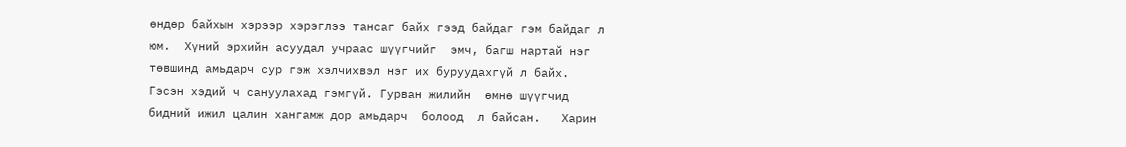өндөр байхын хэрээр хэрэглээ тансаг байх гээд байдаг гэм байдаг л юм.  Хүний эрхийн асуудал учраас шүүгчийг  эмч, багш нартай нэг төвшинд амьдарч сур гэж хэлчихвэл нэг их буруудахгүй л байх.  Гэсэн хэдий ч сануулахад гэмгүй. Гурван жилийн  өмнө шүүгчид бидний ижил цалин хангамж дор амьдарч  болоод  л байсан.   Харин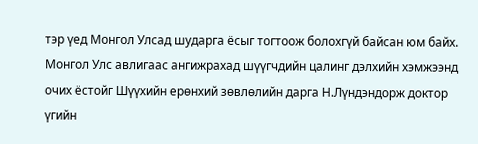тэр үед Монгол Улсад шударга ёсыг тогтоож болохгүй байсан юм байх.  Монгол Улс авлигаас ангижрахад шүүгчдийн цалинг дэлхийн хэмжээнд очих ёстойг Шүүхийн ерөнхий зөвлөлийн дарга Н.Лүндэндорж доктор үгийн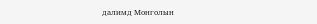далимд Монголын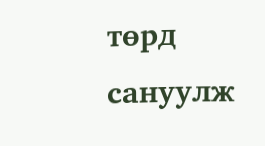төрд сануулж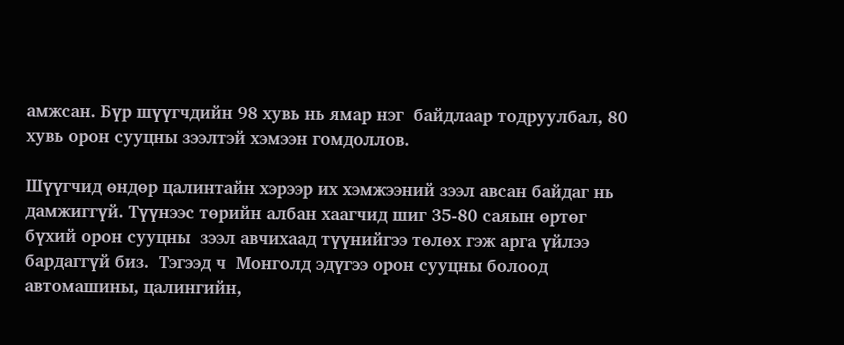амжсан. Бүр шүүгчдийн 98 хувь нь ямар нэг  байдлаар тодруулбал, 80   хувь орон сууцны зээлтэй хэмээн гомдоллов.

Шүүгчид өндөр цалинтайн хэрээр их хэмжээний зээл авсан байдаг нь дамжиггүй. Түүнээс төрийн албан хаагчид шиг 35-80 саяын өртөг бүхий орон сууцны  зээл авчихаад түүнийгээ төлөх гэж арга үйлээ бардаггүй биз.  Тэгээд ч  Монголд эдүгээ орон сууцны болоод автомашины, цалингийн,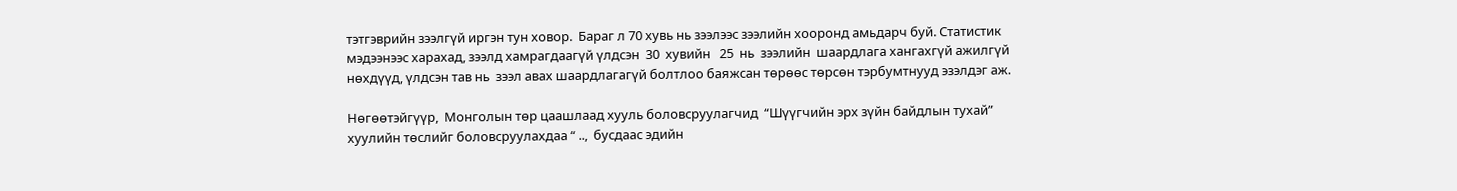тэтгэврийн зээлгүй иргэн тун ховор.  Бараг л 70 хувь нь зээлээс зээлийн хооронд амьдарч буй. Статистик мэдээнээс харахад, зээлд хамрагдаагүй үлдсэн  30  хувийн   25  нь  зээлийн  шаардлага хангахгүй ажилгүй нөхдүүд, үлдсэн тав нь  зээл авах шаардлагагүй болтлоо баяжсан төрөөс төрсөн тэрбумтнууд эзэлдэг аж.

Нөгөөтэйгүүр,  Монголын төр цаашлаад хууль боловсруулагчид  “Шүүгчийн эрх зүйн байдлын тухай” хуулийн төслийг боловсруулахдаа “ ..,  бусдаас эдийн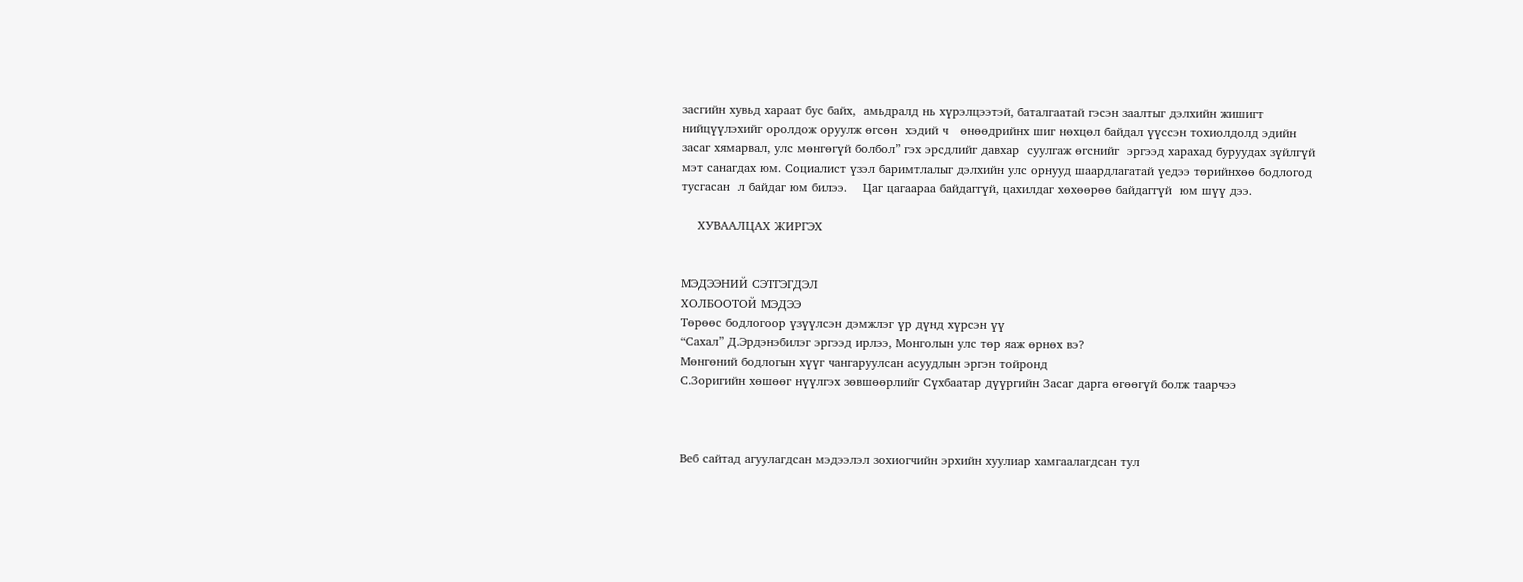засгийн хувьд хараат бус байх,  амьдралд нь хүрэлцээтэй, баталгаатай гэсэн заалтыг дэлхийн жишигт нийцүүлэхийг оролдож оруулж өгсөн  хэдий ч   өнөөдрийнх шиг нөхцөл байдал үүссэн тохиолдолд эдийн засаг хямарвал, улс мөнгөгүй болбол” гэх эрсдлийг давхар  суулгаж өгснийг  эргээд харахад буруудах зүйлгүй мэт санагдах юм. Социалист үзэл баримтлалыг дэлхийн улс орнууд шаардлагатай үедээ төрийнхөө бодлогод тусгасан  л байдаг юм билээ.    Цаг цагаараа байдаггүй, цахилдаг хөхөөрөө байдаггүй  юм шүү дээ.

    ХУВААЛЦАХ ЖИРГЭХ


МЭДЭЭНИЙ СЭТГЭГДЭЛ
ХОЛБООТОЙ МЭДЭЭ
Төрөөс бодлогоор үзүүлсэн дэмжлэг үр дүнд хүрсэн үү
“Сахал” Д.Эрдэнэбилэг эргээд ирлээ, Монголын улс төр яаж өрнөх вэ?
Мөнгөний бодлогын хүүг чангаруулсан асуудлын эргэн тойронд
С.Зоригийн хөшөөг нүүлгэх зөвшөөрлийг Сүхбаатар дүүргийн Засаг дарга өгөөгүй болж таарчээ



Веб сайтад агуулагдсан мэдээлэл зохиогчийн эрхийн хуулиар хамгаалагдсан тул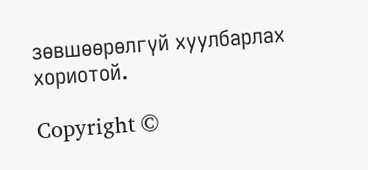зөвшөөрөлгүй хуулбарлах хориотой.

Copyright ©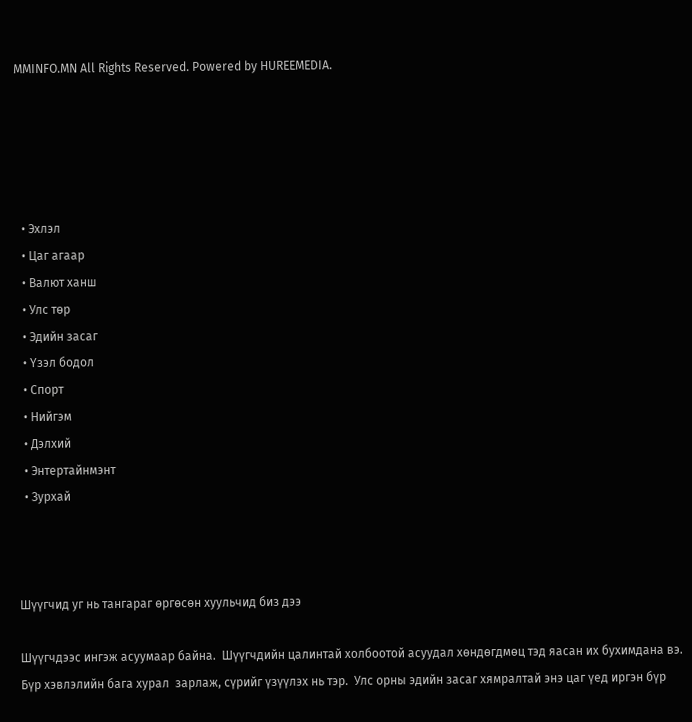MMINFO.MN All Rights Reserved. Powered by HUREEMEDIA.





  • Эхлэл
  • Цаг агаар
  • Валют ханш
  • Улс төр
  • Эдийн засаг
  • Үзэл бодол
  • Спорт
  • Нийгэм
  • Дэлхий
  • Энтертайнмэнт
  • Зурхай



Шүүгчид уг нь тангараг өргөсөн хуульчид биз дээ

Шүүгчдээс ингэж асуумаар байна.  Шүүгчдийн цалинтай холбоотой асуудал хөндөгдмөц тэд яасан их бухимдана вэ.  Бүр хэвлэлийн бага хурал  зарлаж, сүрийг үзүүлэх нь тэр.  Улс орны эдийн засаг хямралтай энэ цаг үед иргэн бүр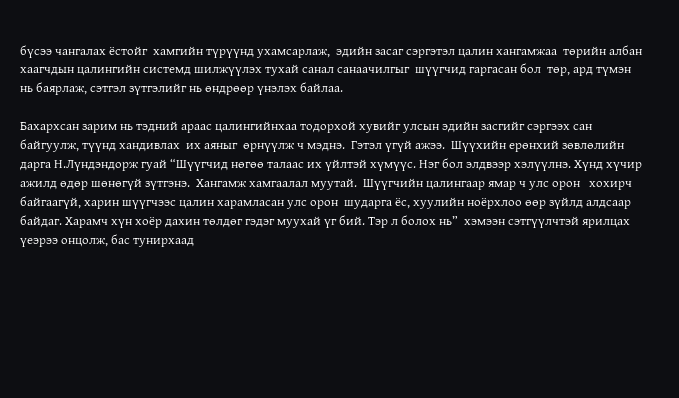бүсээ чангалах ёстойг  хамгийн түрүүнд ухамсарлаж,  эдийн засаг сэргэтэл цалин хангамжаа  төрийн албан хаагчдын цалингийн системд шилжүүлэх тухай санал санаачилгыг  шүүгчид гаргасан бол  төр, ард түмэн  нь баярлаж, сэтгэл зүтгэлийг нь өндрөөр үнэлэх байлаа.

Бахархсан зарим нь тэдний араас цалингийнхаа тодорхой хувийг улсын эдийн засгийг сэргээх сан байгуулж, түүнд хандивлах  их аяныг  өрнүүлж ч мэднэ.  Гэтэл үгүй ажээ.  Шүүхийн ерөнхий зөвлөлийн дарга Н.Лүндэндорж гуай “Шүүгчид нөгөө талаас их үйлтэй хүмүүс. Нэг бол элдвээр хэлүүлнэ. Хүнд хүчир ажилд өдөр шөнөгүй зүтгэнэ.  Хангамж хамгаалал муутай.  Шүүгчийн цалингаар ямар ч улс орон   хохирч байгаагүй, харин шүүгчээс цалин харамласан улс орон  шударга ёс, хуулийн ноёрхлоо өөр зүйлд алдсаар байдаг. Харамч хүн хоёр дахин төлдөг гэдэг муухай үг бий. Тэр л болох нь”  хэмээн сэтгүүлчтэй ярилцах үеэрээ онцолж, бас тунирхаад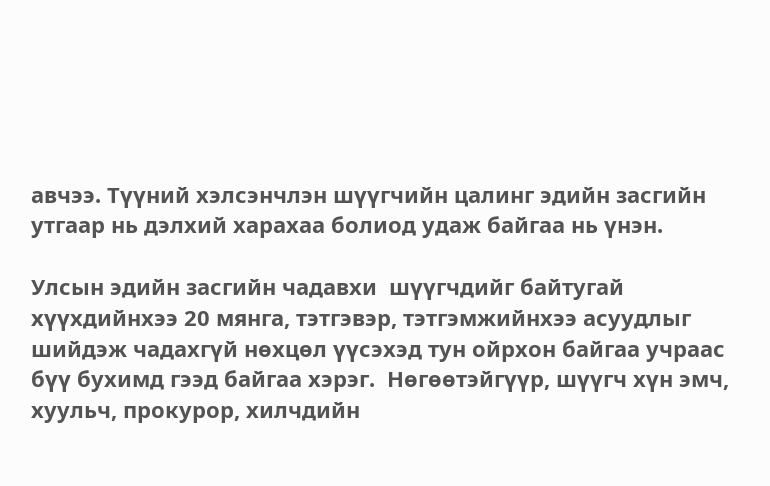авчээ. Түүний хэлсэнчлэн шүүгчийн цалинг эдийн засгийн утгаар нь дэлхий харахаа болиод удаж байгаа нь үнэн.

Улсын эдийн засгийн чадавхи  шүүгчдийг байтугай хүүхдийнхээ 20 мянга, тэтгэвэр, тэтгэмжийнхээ асуудлыг шийдэж чадахгүй нөхцөл үүсэхэд тун ойрхон байгаа учраас бүү бухимд гээд байгаа хэрэг.  Нөгөөтэйгүүр, шүүгч хүн эмч, хуульч, прокурор, хилчдийн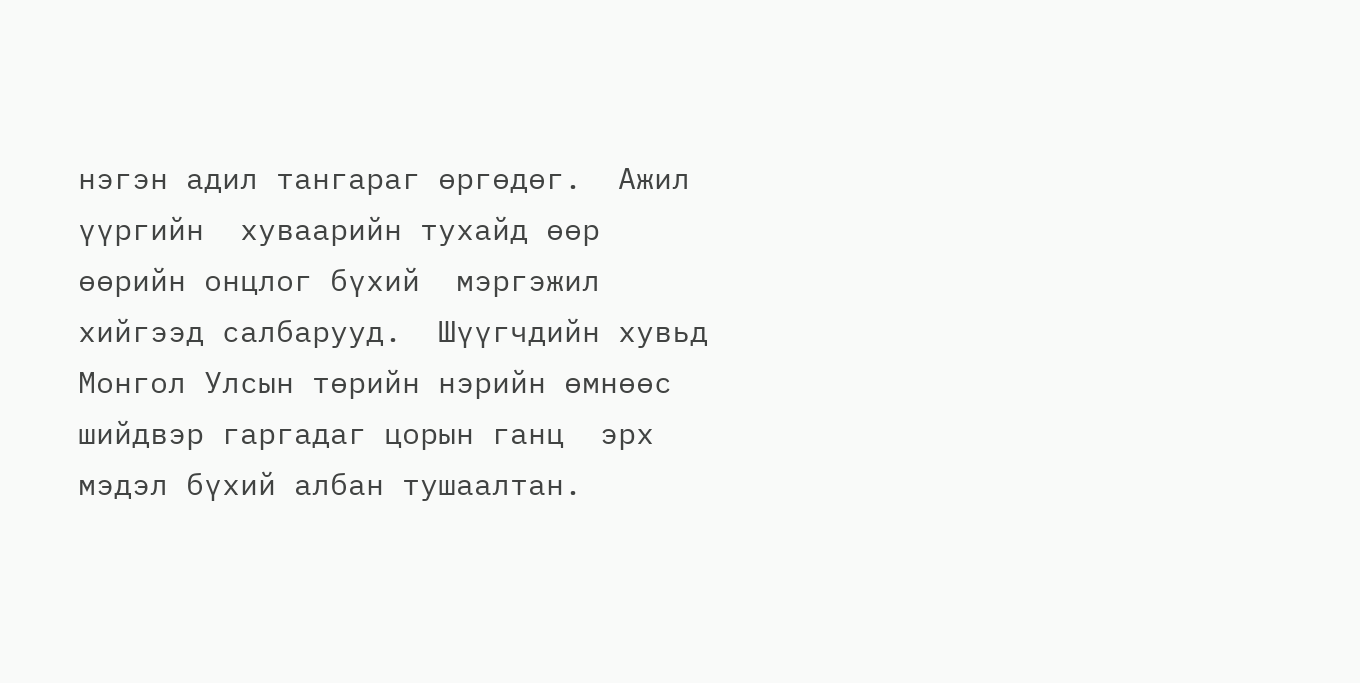нэгэн адил тангараг өргөдөг.  Ажил үүргийн  хуваарийн тухайд өөр   өөрийн онцлог бүхий  мэргэжил хийгээд салбарууд.  Шүүгчдийн хувьд Монгол Улсын төрийн нэрийн өмнөөс шийдвэр гаргадаг цорын ганц  эрх мэдэл бүхий албан тушаалтан.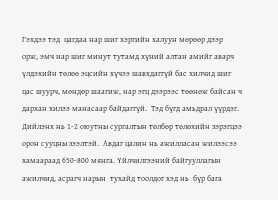Гэхдээ тэд  цагдаа нар шиг хэргийн халуун мөрөөр дээр  орж, эмч нар шиг минут тутамд хүний алтан амийг аварч үлдэхийн төлөө эцсийн хүчээ шавхдаггүй бас хилчид шиг цас шуурч, мөндөр шаагиж, нар эгц дээрээс төөнөж байсан ч дархан хилээ манасаар байдаггүй.  Тэд бүгд амьдрал үүрдэг.  Дийлэнх нь 1-2 оюутны сургалтын төлбөр төлөхийн зэрэгцээ орон сууцны зээлтэй.  Авдаг цалин нь ажилласан жилээсээ хамаараад 650-800 мянга. Үйлчилгээний байгууллагын ажилчид, асрагч нарын  тухайд тоолдог хэд нь  бүр бага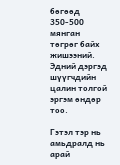бөгөөд 350-500 мянган төгрөг байх жишээний.  Эдний дэргэд шүүгчдийн цалин толгой эргэм өндөр тоо.

Гэтэл тэр нь амьдралд нь арай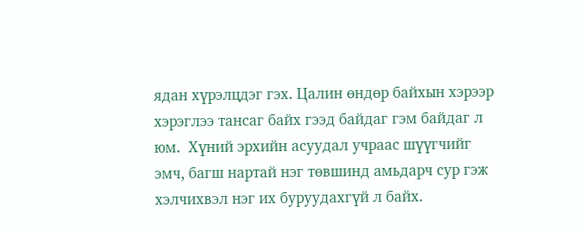ядан хүрэлцдэг гэх. Цалин өндөр байхын хэрээр хэрэглээ тансаг байх гээд байдаг гэм байдаг л юм.  Хүний эрхийн асуудал учраас шүүгчийг  эмч, багш нартай нэг төвшинд амьдарч сур гэж хэлчихвэл нэг их буруудахгүй л байх.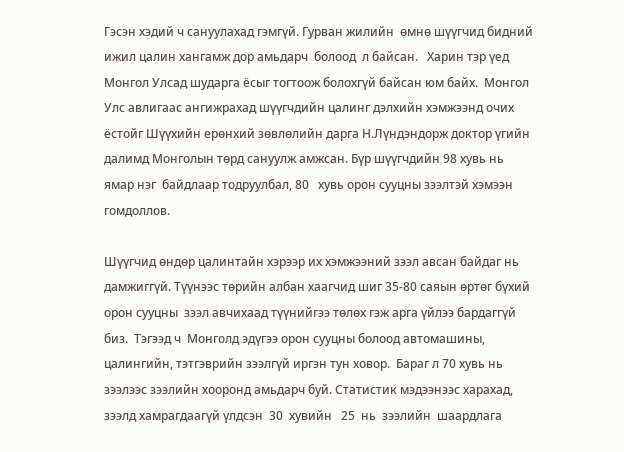Гэсэн хэдий ч сануулахад гэмгүй. Гурван жилийн  өмнө шүүгчид бидний ижил цалин хангамж дор амьдарч  болоод  л байсан.   Харин тэр үед Монгол Улсад шударга ёсыг тогтоож болохгүй байсан юм байх.  Монгол Улс авлигаас ангижрахад шүүгчдийн цалинг дэлхийн хэмжээнд очих ёстойг Шүүхийн ерөнхий зөвлөлийн дарга Н.Лүндэндорж доктор үгийн далимд Монголын төрд сануулж амжсан. Бүр шүүгчдийн 98 хувь нь ямар нэг  байдлаар тодруулбал, 80   хувь орон сууцны зээлтэй хэмээн гомдоллов.

Шүүгчид өндөр цалинтайн хэрээр их хэмжээний зээл авсан байдаг нь дамжиггүй. Түүнээс төрийн албан хаагчид шиг 35-80 саяын өртөг бүхий орон сууцны  зээл авчихаад түүнийгээ төлөх гэж арга үйлээ бардаггүй биз.  Тэгээд ч  Монголд эдүгээ орон сууцны болоод автомашины, цалингийн, тэтгэврийн зээлгүй иргэн тун ховор.  Бараг л 70 хувь нь зээлээс зээлийн хооронд амьдарч буй. Статистик мэдээнээс харахад, зээлд хамрагдаагүй үлдсэн  30  хувийн   25  нь  зээлийн  шаардлага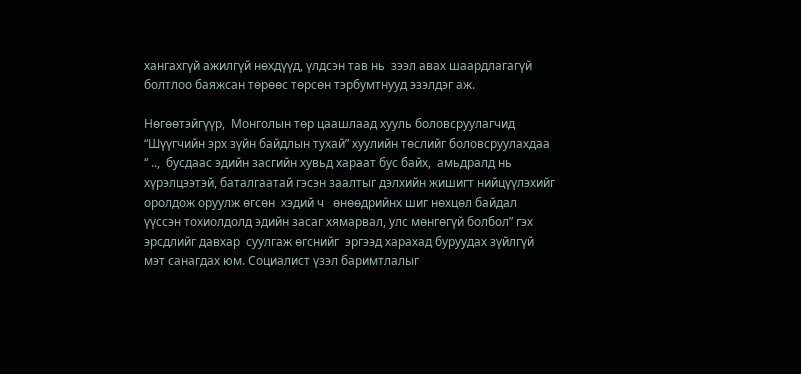хангахгүй ажилгүй нөхдүүд, үлдсэн тав нь  зээл авах шаардлагагүй болтлоо баяжсан төрөөс төрсөн тэрбумтнууд эзэлдэг аж.

Нөгөөтэйгүүр,  Монголын төр цаашлаад хууль боловсруулагчид  “Шүүгчийн эрх зүйн байдлын тухай” хуулийн төслийг боловсруулахдаа “ ..,  бусдаас эдийн засгийн хувьд хараат бус байх,  амьдралд нь хүрэлцээтэй, баталгаатай гэсэн заалтыг дэлхийн жишигт нийцүүлэхийг оролдож оруулж өгсөн  хэдий ч   өнөөдрийнх шиг нөхцөл байдал үүссэн тохиолдолд эдийн засаг хямарвал, улс мөнгөгүй болбол” гэх эрсдлийг давхар  суулгаж өгснийг  эргээд харахад буруудах зүйлгүй мэт санагдах юм. Социалист үзэл баримтлалыг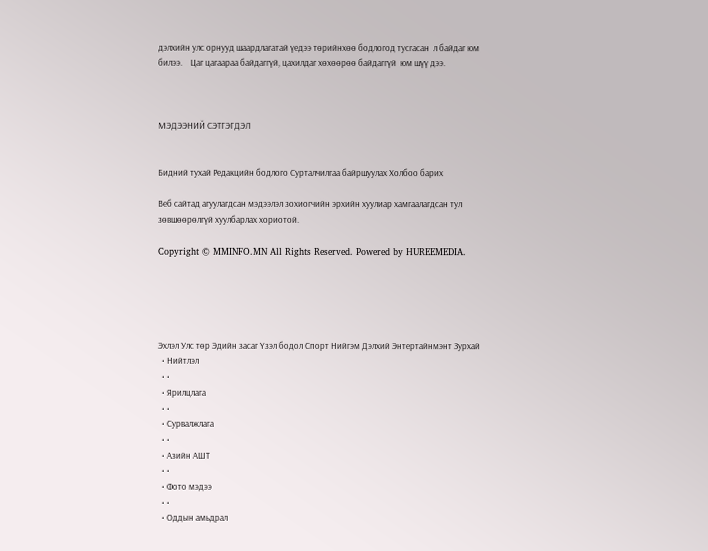дэлхийн улс орнууд шаардлагатай үедээ төрийнхөө бодлогод тусгасан  л байдаг юм билээ.    Цаг цагаараа байдаггүй, цахилдаг хөхөөрөө байдаггүй  юм шүү дээ.



МЭДЭЭНИЙ СЭТГЭГДЭЛ


Бидний тухай Редакцийн бодлого Сурталчилгаа байршуулах Холбоо барих

Веб сайтад агуулагдсан мэдээлэл зохиогчийн эрхийн хуулиар хамгаалагдсан тул зөвшөөрөлгүй хуулбарлах хориотой.

Copyright © MMINFO.MN All Rights Reserved. Powered by HUREEMEDIA.





Эхлэл Улс төр Эдийн засаг Үзэл бодол Спорт Нийгэм Дэлхий Энтертайнмэнт Зурхай
  • Нийтлэл
  • •
  • Ярилцлага
  • •
  • Сурвалжлага
  • •
  • Азийн АШТ
  • •
  • Фото мэдээ
  • •
  • Оддын амьдрал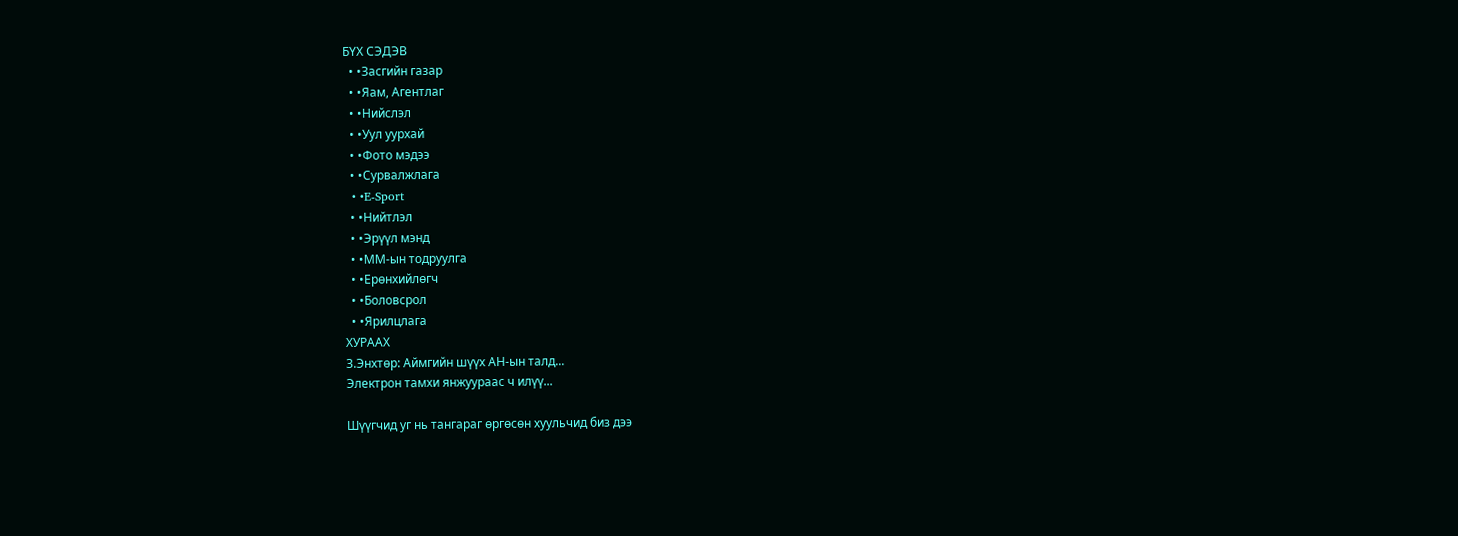БҮХ СЭДЭВ
  • •Засгийн газар
  • •Яам, Агентлаг
  • •Нийслэл
  • •Уул уурхай
  • •Фото мэдээ
  • •Сурвалжлага
  • •E-Sport
  • •Нийтлэл
  • •Эрүүл мэнд
  • •ММ-ын тодруулга
  • •Ерөнхийлөгч
  • •Боловсрол
  • •Ярилцлага
ХУРААХ
З.Энхтөр: Аймгийн шүүх АН-ын талд...
Электрон тамхи янжуураас ч илүү...

Шүүгчид уг нь тангараг өргөсөн хуульчид биз дээ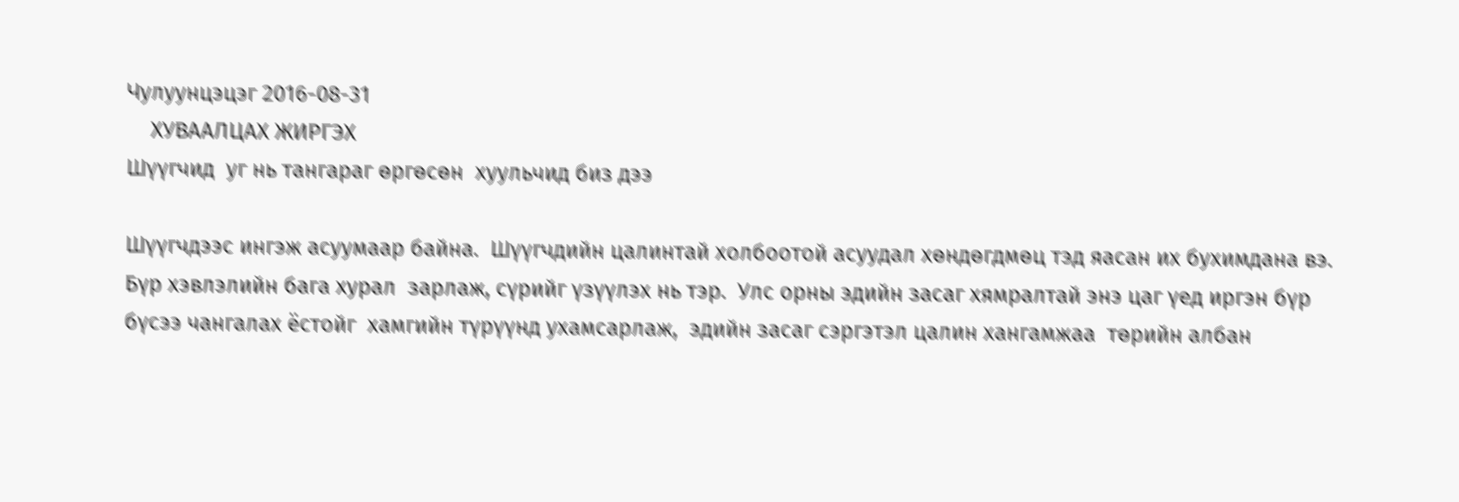Чулуунцэцэг 2016-08-31
    ХУВААЛЦАХ ЖИРГЭХ
Шүүгчид  уг нь тангараг өргөсөн  хуульчид биз дээ

Шүүгчдээс ингэж асуумаар байна.  Шүүгчдийн цалинтай холбоотой асуудал хөндөгдмөц тэд яасан их бухимдана вэ.  Бүр хэвлэлийн бага хурал  зарлаж, сүрийг үзүүлэх нь тэр.  Улс орны эдийн засаг хямралтай энэ цаг үед иргэн бүр бүсээ чангалах ёстойг  хамгийн түрүүнд ухамсарлаж,  эдийн засаг сэргэтэл цалин хангамжаа  төрийн албан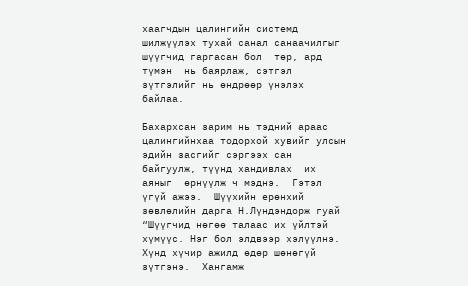хаагчдын цалингийн системд шилжүүлэх тухай санал санаачилгыг  шүүгчид гаргасан бол  төр, ард түмэн  нь баярлаж, сэтгэл зүтгэлийг нь өндрөөр үнэлэх байлаа.

Бахархсан зарим нь тэдний араас цалингийнхаа тодорхой хувийг улсын эдийн засгийг сэргээх сан байгуулж, түүнд хандивлах  их аяныг  өрнүүлж ч мэднэ.  Гэтэл үгүй ажээ.  Шүүхийн ерөнхий зөвлөлийн дарга Н.Лүндэндорж гуай “Шүүгчид нөгөө талаас их үйлтэй хүмүүс. Нэг бол элдвээр хэлүүлнэ. Хүнд хүчир ажилд өдөр шөнөгүй зүтгэнэ.  Хангамж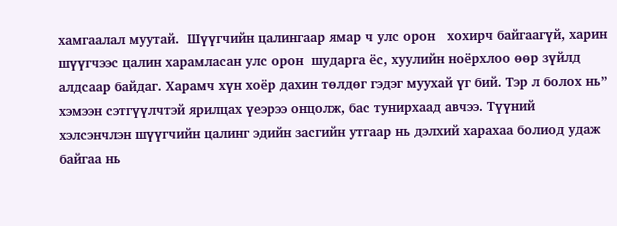хамгаалал муутай.  Шүүгчийн цалингаар ямар ч улс орон   хохирч байгаагүй, харин шүүгчээс цалин харамласан улс орон  шударга ёс, хуулийн ноёрхлоо өөр зүйлд алдсаар байдаг. Харамч хүн хоёр дахин төлдөг гэдэг муухай үг бий. Тэр л болох нь”  хэмээн сэтгүүлчтэй ярилцах үеэрээ онцолж, бас тунирхаад авчээ. Түүний хэлсэнчлэн шүүгчийн цалинг эдийн засгийн утгаар нь дэлхий харахаа болиод удаж байгаа нь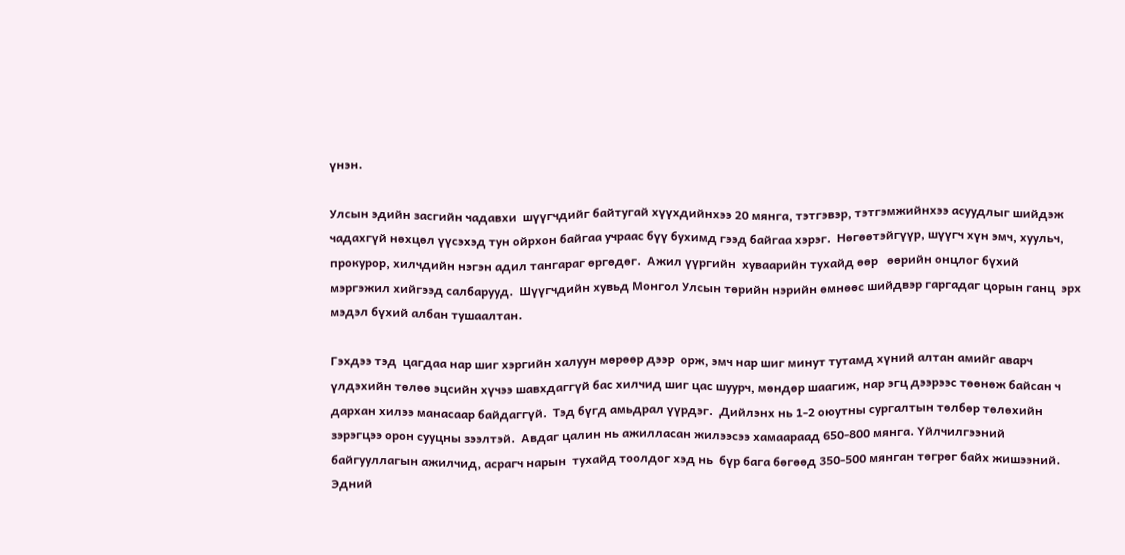үнэн.

Улсын эдийн засгийн чадавхи  шүүгчдийг байтугай хүүхдийнхээ 20 мянга, тэтгэвэр, тэтгэмжийнхээ асуудлыг шийдэж чадахгүй нөхцөл үүсэхэд тун ойрхон байгаа учраас бүү бухимд гээд байгаа хэрэг.  Нөгөөтэйгүүр, шүүгч хүн эмч, хуульч, прокурор, хилчдийн нэгэн адил тангараг өргөдөг.  Ажил үүргийн  хуваарийн тухайд өөр   өөрийн онцлог бүхий  мэргэжил хийгээд салбарууд.  Шүүгчдийн хувьд Монгол Улсын төрийн нэрийн өмнөөс шийдвэр гаргадаг цорын ганц  эрх мэдэл бүхий албан тушаалтан.

Гэхдээ тэд  цагдаа нар шиг хэргийн халуун мөрөөр дээр  орж, эмч нар шиг минут тутамд хүний алтан амийг аварч үлдэхийн төлөө эцсийн хүчээ шавхдаггүй бас хилчид шиг цас шуурч, мөндөр шаагиж, нар эгц дээрээс төөнөж байсан ч дархан хилээ манасаар байдаггүй.  Тэд бүгд амьдрал үүрдэг.  Дийлэнх нь 1-2 оюутны сургалтын төлбөр төлөхийн зэрэгцээ орон сууцны зээлтэй.  Авдаг цалин нь ажилласан жилээсээ хамаараад 650-800 мянга. Үйлчилгээний байгууллагын ажилчид, асрагч нарын  тухайд тоолдог хэд нь  бүр бага бөгөөд 350-500 мянган төгрөг байх жишээний.  Эдний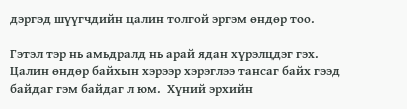дэргэд шүүгчдийн цалин толгой эргэм өндөр тоо.

Гэтэл тэр нь амьдралд нь арай ядан хүрэлцдэг гэх. Цалин өндөр байхын хэрээр хэрэглээ тансаг байх гээд байдаг гэм байдаг л юм.  Хүний эрхийн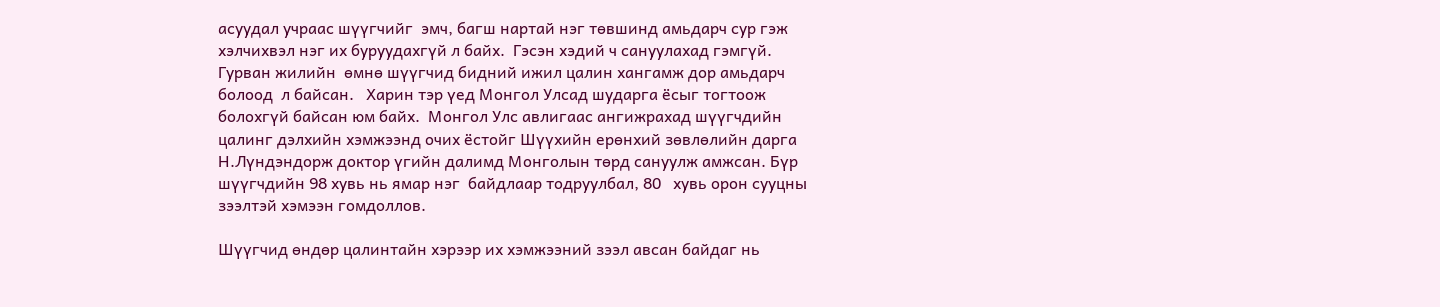асуудал учраас шүүгчийг  эмч, багш нартай нэг төвшинд амьдарч сур гэж хэлчихвэл нэг их буруудахгүй л байх.  Гэсэн хэдий ч сануулахад гэмгүй. Гурван жилийн  өмнө шүүгчид бидний ижил цалин хангамж дор амьдарч  болоод  л байсан.   Харин тэр үед Монгол Улсад шударга ёсыг тогтоож болохгүй байсан юм байх.  Монгол Улс авлигаас ангижрахад шүүгчдийн цалинг дэлхийн хэмжээнд очих ёстойг Шүүхийн ерөнхий зөвлөлийн дарга Н.Лүндэндорж доктор үгийн далимд Монголын төрд сануулж амжсан. Бүр шүүгчдийн 98 хувь нь ямар нэг  байдлаар тодруулбал, 80   хувь орон сууцны зээлтэй хэмээн гомдоллов.

Шүүгчид өндөр цалинтайн хэрээр их хэмжээний зээл авсан байдаг нь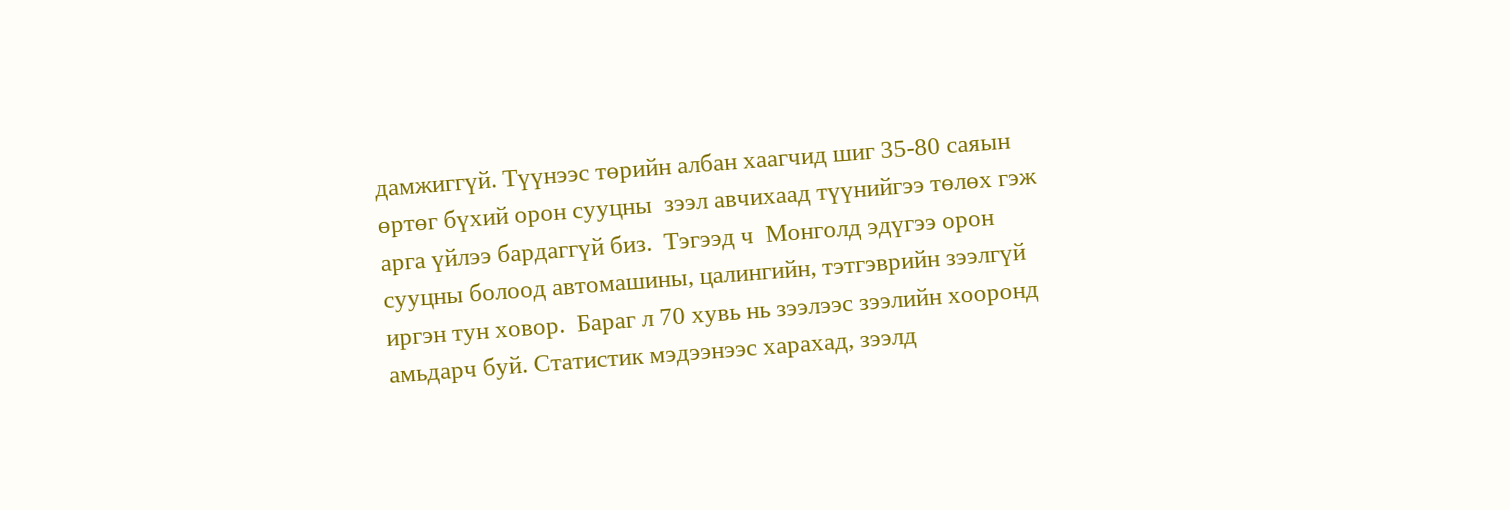дамжиггүй. Түүнээс төрийн албан хаагчид шиг 35-80 саяын өртөг бүхий орон сууцны  зээл авчихаад түүнийгээ төлөх гэж арга үйлээ бардаггүй биз.  Тэгээд ч  Монголд эдүгээ орон сууцны болоод автомашины, цалингийн, тэтгэврийн зээлгүй иргэн тун ховор.  Бараг л 70 хувь нь зээлээс зээлийн хооронд амьдарч буй. Статистик мэдээнээс харахад, зээлд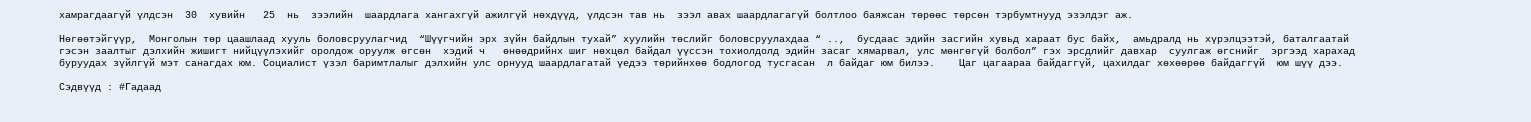хамрагдаагүй үлдсэн  30  хувийн   25  нь  зээлийн  шаардлага хангахгүй ажилгүй нөхдүүд, үлдсэн тав нь  зээл авах шаардлагагүй болтлоо баяжсан төрөөс төрсөн тэрбумтнууд эзэлдэг аж.

Нөгөөтэйгүүр,  Монголын төр цаашлаад хууль боловсруулагчид  “Шүүгчийн эрх зүйн байдлын тухай” хуулийн төслийг боловсруулахдаа “ ..,  бусдаас эдийн засгийн хувьд хараат бус байх,  амьдралд нь хүрэлцээтэй, баталгаатай гэсэн заалтыг дэлхийн жишигт нийцүүлэхийг оролдож оруулж өгсөн  хэдий ч   өнөөдрийнх шиг нөхцөл байдал үүссэн тохиолдолд эдийн засаг хямарвал, улс мөнгөгүй болбол” гэх эрсдлийг давхар  суулгаж өгснийг  эргээд харахад буруудах зүйлгүй мэт санагдах юм. Социалист үзэл баримтлалыг дэлхийн улс орнууд шаардлагатай үедээ төрийнхөө бодлогод тусгасан  л байдаг юм билээ.    Цаг цагаараа байдаггүй, цахилдаг хөхөөрөө байдаггүй  юм шүү дээ.

Сэдвүүд : #Гадаад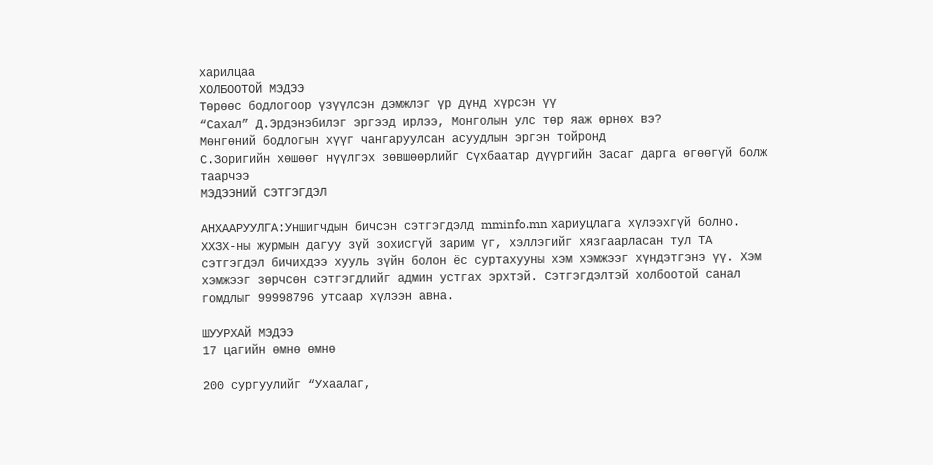харилцаа
ХОЛБООТОЙ МЭДЭЭ
Төрөөс бодлогоор үзүүлсэн дэмжлэг үр дүнд хүрсэн үү
“Сахал” Д.Эрдэнэбилэг эргээд ирлээ, Монголын улс төр яаж өрнөх вэ?
Мөнгөний бодлогын хүүг чангаруулсан асуудлын эргэн тойронд
С.Зоригийн хөшөөг нүүлгэх зөвшөөрлийг Сүхбаатар дүүргийн Засаг дарга өгөөгүй болж таарчээ
МЭДЭЭНИЙ СЭТГЭГДЭЛ

АНХААРУУЛГА:Уншигчдын бичсэн сэтгэгдэлд mminfo.mn хариуцлага хүлээхгүй болно. ХХЗХ-ны журмын дагуу зүй зохисгүй зарим үг, хэллэгийг хязгаарласан тул ТА сэтгэгдэл бичихдээ хууль зүйн болон ёс суртахууны хэм хэмжээг хүндэтгэнэ үү. Хэм хэмжээг зөрчсөн сэтгэгдлийг админ устгах эрхтэй. Сэтгэгдэлтэй холбоотой санал гомдлыг 99998796 утсаар хүлээн авна.

ШУУРХАЙ МЭДЭЭ
17 цагийн өмнө өмнө

200 сургуулийг “Ухаалаг,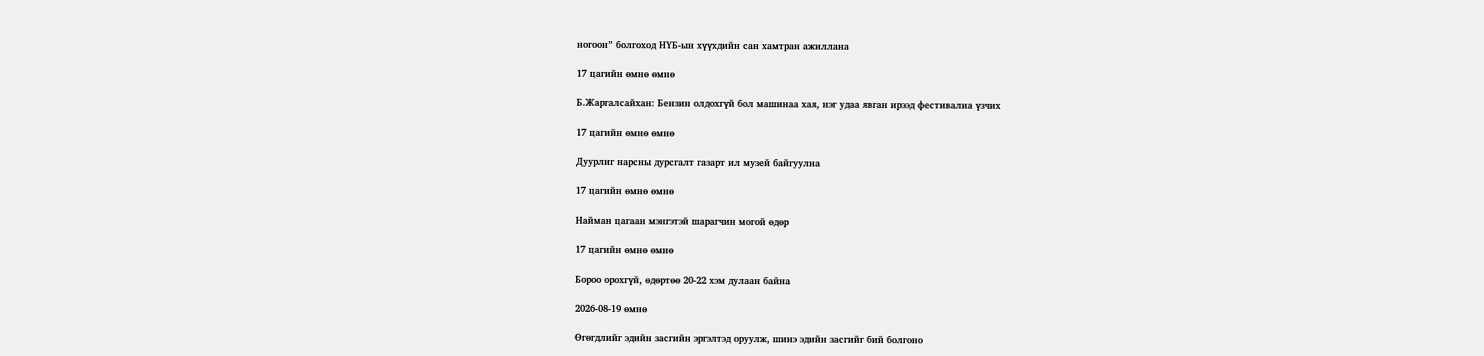ногоон” болгоход НҮБ-ын хүүхдийн сан хамтран ажиллана

17 цагийн өмнө өмнө

Б.Жаргалсайхан: Бензин олдохгүй бол машинаа хая, нэг удаа явган ирээд фестивалиа үзчих

17 цагийн өмнө өмнө

Дуурлиг нарсны дурсгалт газарт ил музей байгуулна

17 цагийн өмнө өмнө

Найман цагаан мэнгэтэй шарагчин могой өдөр

17 цагийн өмнө өмнө

Бороо орохгүй, өдөртөө 20-22 хэм дулаан байна

2026-08-19 өмнө

Өгөгдлийг эдийн засгийн эргэлтэд оруулж, шинэ эдийн засгийг бий болгоно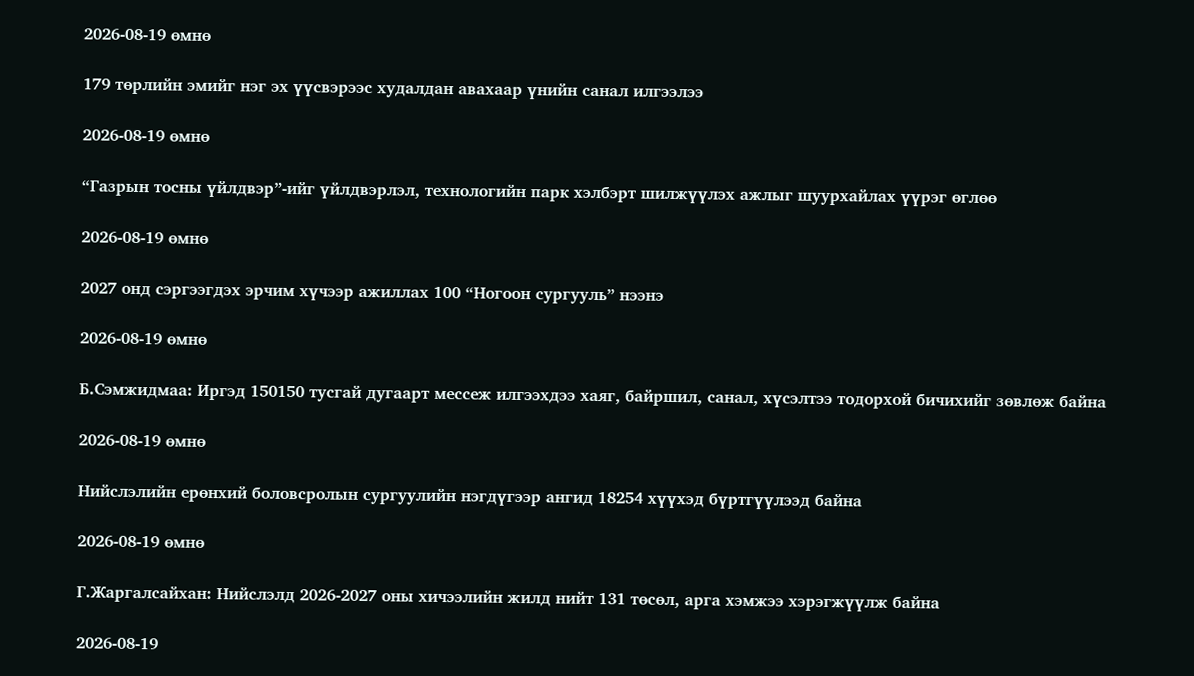2026-08-19 өмнө

179 төрлийн эмийг нэг эх үүсвэрээс худалдан авахаар үнийн санал илгээлээ

2026-08-19 өмнө

“Газрын тосны үйлдвэр”-ийг үйлдвэрлэл, технологийн парк хэлбэрт шилжүүлэх ажлыг шуурхайлах үүрэг өглөө

2026-08-19 өмнө

2027 онд сэргээгдэх эрчим хүчээр ажиллах 100 “Ногоон сургууль” нээнэ

2026-08-19 өмнө

Б.Сэмжидмаа: Иргэд 150150 тусгай дугаарт мессеж илгээхдээ хаяг, байршил, санал, хүсэлтээ тодорхой бичихийг зөвлөж байна

2026-08-19 өмнө

Нийслэлийн ерөнхий боловсролын сургуулийн нэгдүгээр ангид 18254 хүүхэд бүртгүүлээд байна

2026-08-19 өмнө

Г.Жаргалсайхан: Нийслэлд 2026-2027 оны хичээлийн жилд нийт 131 төсөл, арга хэмжээ хэрэгжүүлж байна

2026-08-19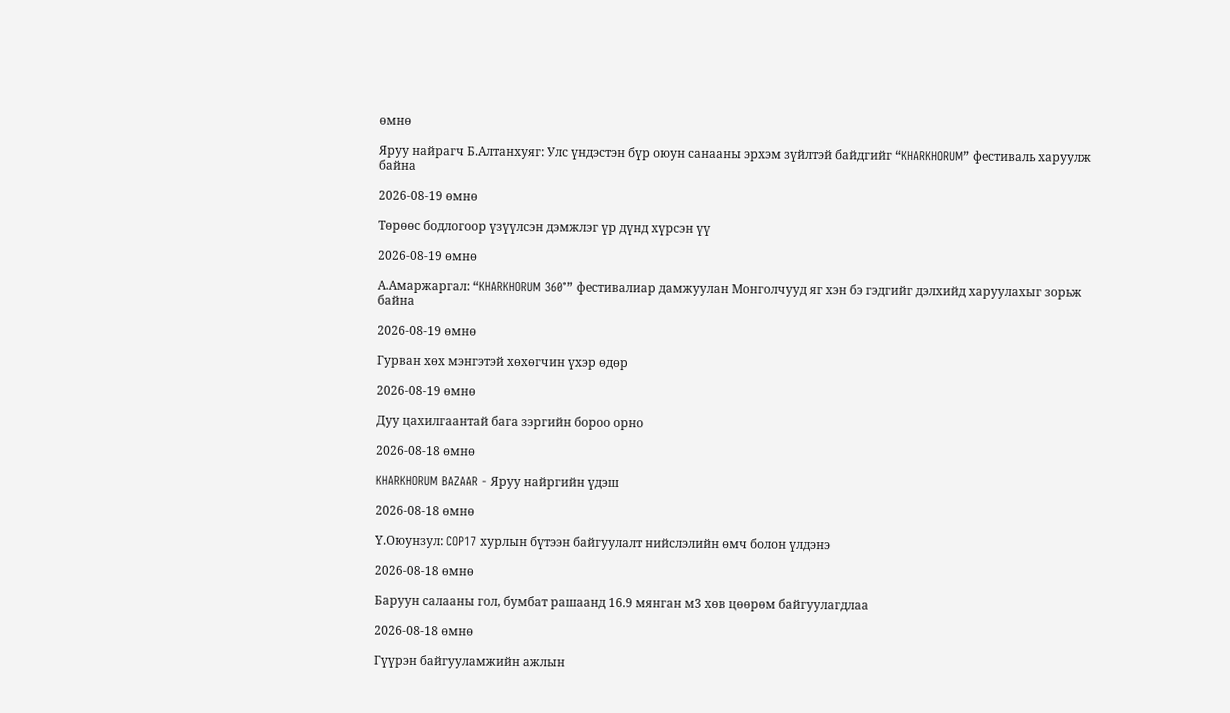өмнө

Яруу найрагч Б.Алтанхуяг: Улс үндэстэн бүр оюун санааны эрхэм зүйлтэй байдгийг “KHARKHORUM” фестиваль харуулж байна

2026-08-19 өмнө

Төрөөс бодлогоор үзүүлсэн дэмжлэг үр дүнд хүрсэн үү

2026-08-19 өмнө

А.Амаржаргал: “KHARKHORUM 360°” фестивалиар дамжуулан Монголчууд яг хэн бэ гэдгийг дэлхийд харуулахыг зорьж байна

2026-08-19 өмнө

Гурван хөх мэнгэтэй хөхөгчин үхэр өдөр

2026-08-19 өмнө

Дуу цахилгаантай бага зэргийн бороо орно

2026-08-18 өмнө

KHARKHORUM BAZAAR - Яруу найргийн үдэш

2026-08-18 өмнө

Ү.Оюунзул: COP17 хурлын бүтээн байгуулалт нийслэлийн өмч болон үлдэнэ

2026-08-18 өмнө

Баруун салааны гол, бумбат рашаанд 16.9 мянган м3 хөв цөөрөм байгуулагдлаа

2026-08-18 өмнө

Гүүрэн байгууламжийн ажлын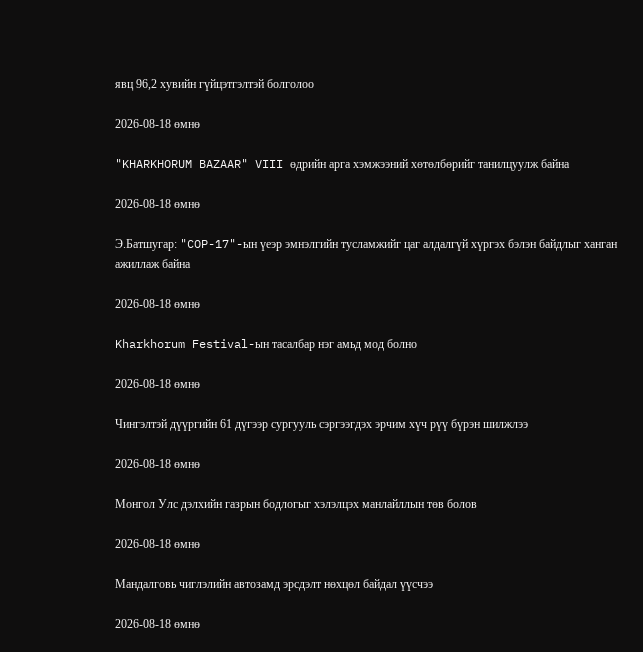явц 96,2 хувийн гүйцэтгэлтэй болголоо

2026-08-18 өмнө

"KHARKHORUM BAZAAR" VIII өдрийн арга хэмжээний хөтөлбөрийг танилцуулж байна

2026-08-18 өмнө

Э.Батшугар: "COP-17"-ын үеэр эмнэлгийн тусламжийг цаг алдалгүй хүргэх бэлэн байдлыг ханган ажиллаж байна

2026-08-18 өмнө

Kharkhorum Festival-ын тасалбар нэг амьд мод болно

2026-08-18 өмнө

Чингэлтэй дүүргийн 61 дүгээр сургууль сэргээгдэх эрчим хүч рүү бүрэн шилжлээ

2026-08-18 өмнө

Монгол Улс дэлхийн газрын бодлогыг хэлэлцэх манлайллын төв болов

2026-08-18 өмнө

Мандалговь чиглэлийн автозамд эрсдэлт нөхцөл байдал үүсчээ

2026-08-18 өмнө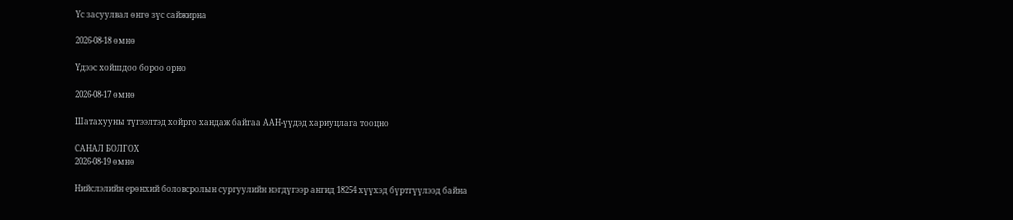Үс засуулвал өнгө зүс сайжирна

2026-08-18 өмнө

Үдээс хойшдоо бороо орно

2026-08-17 өмнө

Шатахууны түгээлтэд хойрго хандаж байгаа ААН-үүдэд хариуцлага тооцно

САНАЛ БОЛГОХ
2026-08-19 өмнө

Нийслэлийн ерөнхий боловсролын сургуулийн нэгдүгээр ангид 18254 хүүхэд бүртгүүлээд байна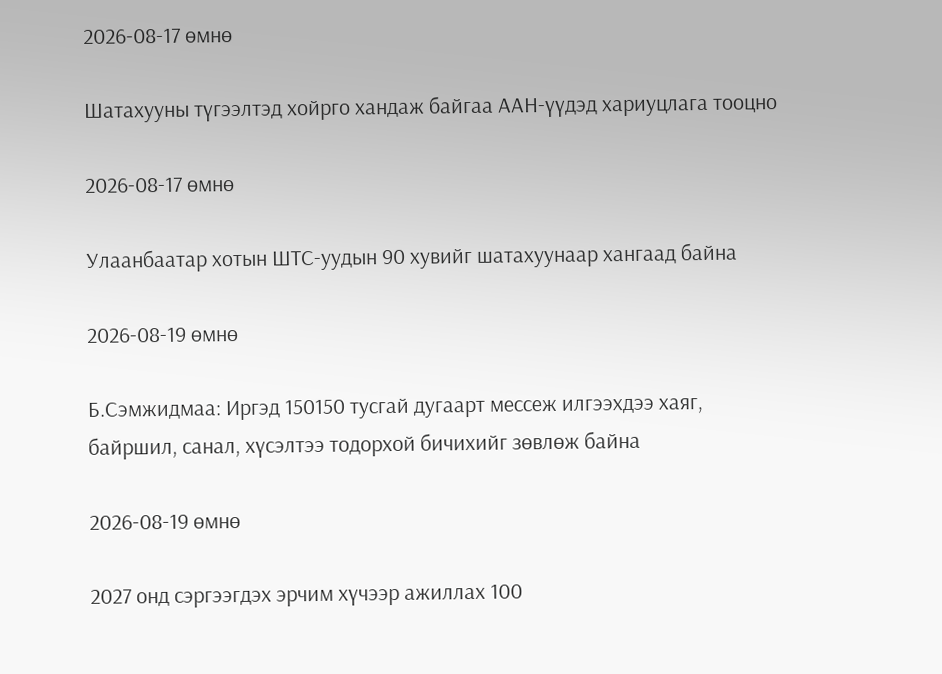2026-08-17 өмнө

Шатахууны түгээлтэд хойрго хандаж байгаа ААН-үүдэд хариуцлага тооцно

2026-08-17 өмнө

Улаанбаатар хотын ШТС-уудын 90 хувийг шатахуунаар хангаад байна

2026-08-19 өмнө

Б.Сэмжидмаа: Иргэд 150150 тусгай дугаарт мессеж илгээхдээ хаяг, байршил, санал, хүсэлтээ тодорхой бичихийг зөвлөж байна

2026-08-19 өмнө

2027 онд сэргээгдэх эрчим хүчээр ажиллах 100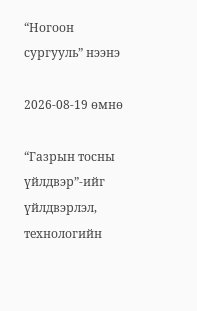“Ногоон сургууль” нээнэ

2026-08-19 өмнө

“Газрын тосны үйлдвэр”-ийг үйлдвэрлэл, технологийн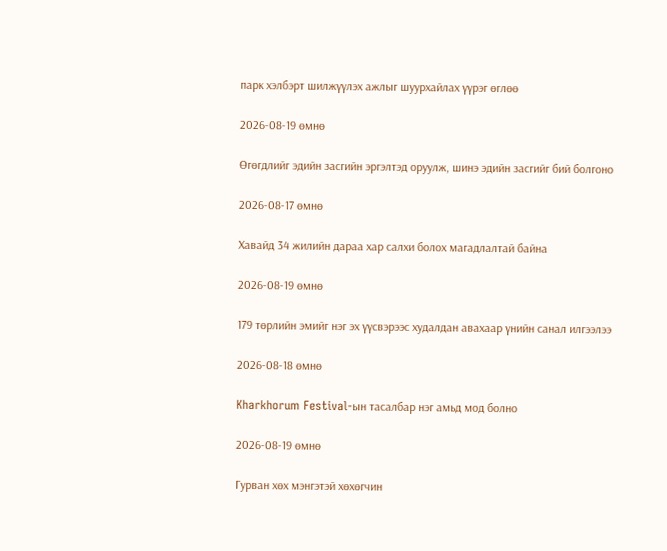парк хэлбэрт шилжүүлэх ажлыг шуурхайлах үүрэг өглөө

2026-08-19 өмнө

Өгөгдлийг эдийн засгийн эргэлтэд оруулж, шинэ эдийн засгийг бий болгоно

2026-08-17 өмнө

Хавайд 34 жилийн дараа хар салхи болох магадлалтай байна

2026-08-19 өмнө

179 төрлийн эмийг нэг эх үүсвэрээс худалдан авахаар үнийн санал илгээлээ

2026-08-18 өмнө

Kharkhorum Festival-ын тасалбар нэг амьд мод болно

2026-08-19 өмнө

Гурван хөх мэнгэтэй хөхөгчин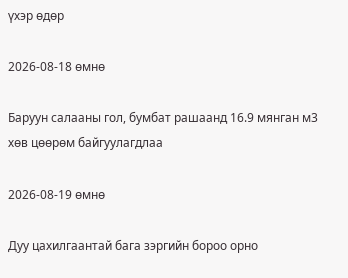үхэр өдөр

2026-08-18 өмнө

Баруун салааны гол, бумбат рашаанд 16.9 мянган м3 хөв цөөрөм байгуулагдлаа

2026-08-19 өмнө

Дуу цахилгаантай бага зэргийн бороо орно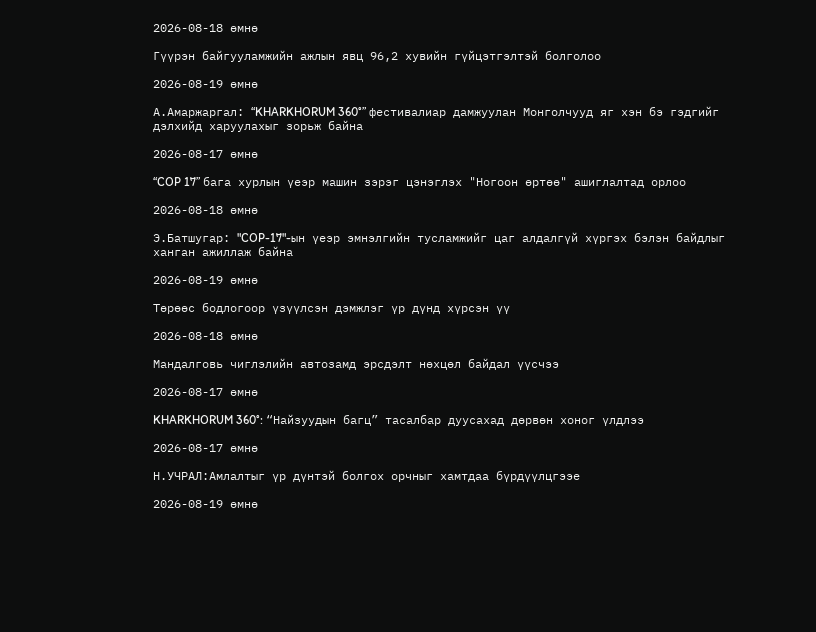2026-08-18 өмнө

Гүүрэн байгууламжийн ажлын явц 96,2 хувийн гүйцэтгэлтэй болголоо

2026-08-19 өмнө

А.Амаржаргал: “KHARKHORUM 360°” фестивалиар дамжуулан Монголчууд яг хэн бэ гэдгийг дэлхийд харуулахыг зорьж байна

2026-08-17 өмнө

“COP 17” бага хурлын үеэр машин зэрэг цэнэглэх "Ногоон өртөө" ашиглалтад орлоо

2026-08-18 өмнө

Э.Батшугар: "COP-17"-ын үеэр эмнэлгийн тусламжийг цаг алдалгүй хүргэх бэлэн байдлыг ханган ажиллаж байна

2026-08-19 өмнө

Төрөөс бодлогоор үзүүлсэн дэмжлэг үр дүнд хүрсэн үү

2026-08-18 өмнө

Мандалговь чиглэлийн автозамд эрсдэлт нөхцөл байдал үүсчээ

2026-08-17 өмнө

KHARKHORUM 360°: “Найзуудын багц” тасалбар дуусахад дөрвөн хоног үлдлээ

2026-08-17 өмнө

Н.УЧРАЛ:Амлалтыг үр дүнтэй болгох орчныг хамтдаа бүрдүүлцгээе

2026-08-19 өмнө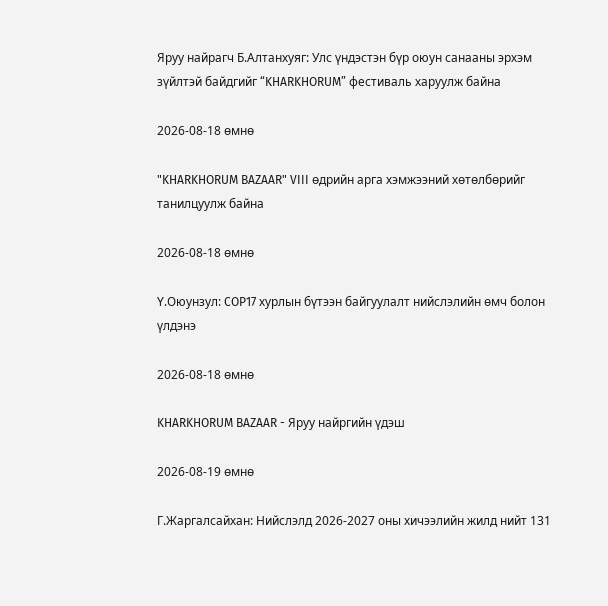Яруу найрагч Б.Алтанхуяг: Улс үндэстэн бүр оюун санааны эрхэм зүйлтэй байдгийг “KHARKHORUM” фестиваль харуулж байна

2026-08-18 өмнө

"KHARKHORUM BAZAAR" VIII өдрийн арга хэмжээний хөтөлбөрийг танилцуулж байна

2026-08-18 өмнө

Ү.Оюунзул: COP17 хурлын бүтээн байгуулалт нийслэлийн өмч болон үлдэнэ

2026-08-18 өмнө

KHARKHORUM BAZAAR - Яруу найргийн үдэш

2026-08-19 өмнө

Г.Жаргалсайхан: Нийслэлд 2026-2027 оны хичээлийн жилд нийт 131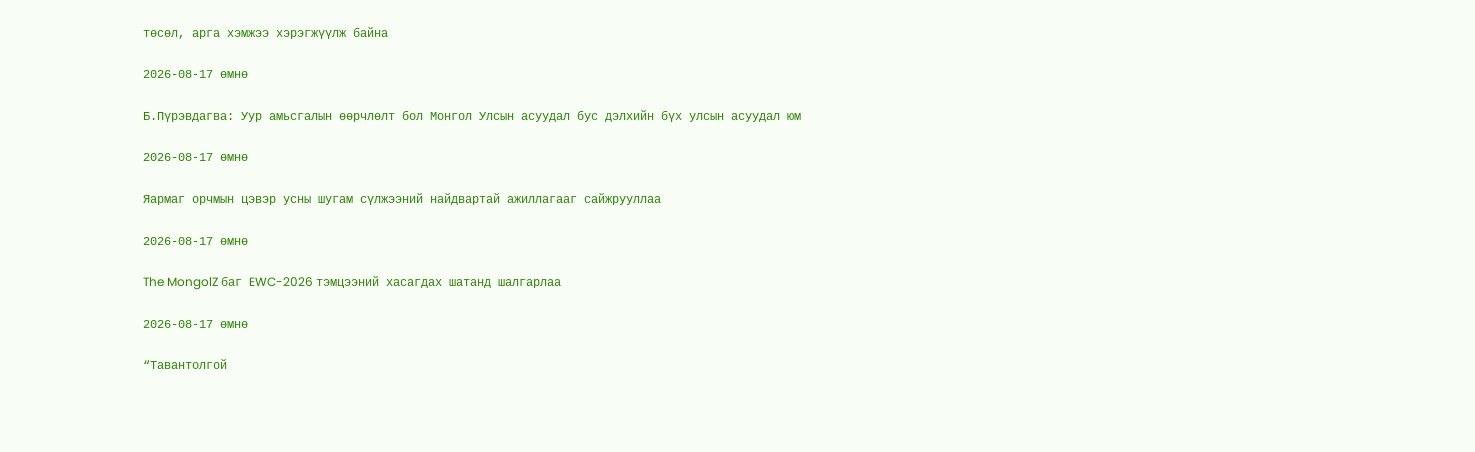төсөл, арга хэмжээ хэрэгжүүлж байна

2026-08-17 өмнө

Б.Пүрэвдагва: Уур амьсгалын өөрчлөлт бол Монгол Улсын асуудал бус дэлхийн бүх улсын асуудал юм

2026-08-17 өмнө

Яармаг орчмын цэвэр усны шугам сүлжээний найдвартай ажиллагааг сайжрууллаа

2026-08-17 өмнө

The MongolZ баг EWC-2026 тэмцээний хасагдах шатанд шалгарлаа

2026-08-17 өмнө

“Тавантолгой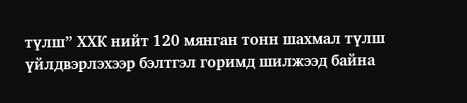түлш” ХХК нийт 120 мянган тонн шахмал түлш үйлдвэрлэхээр бэлтгэл горимд шилжээд байна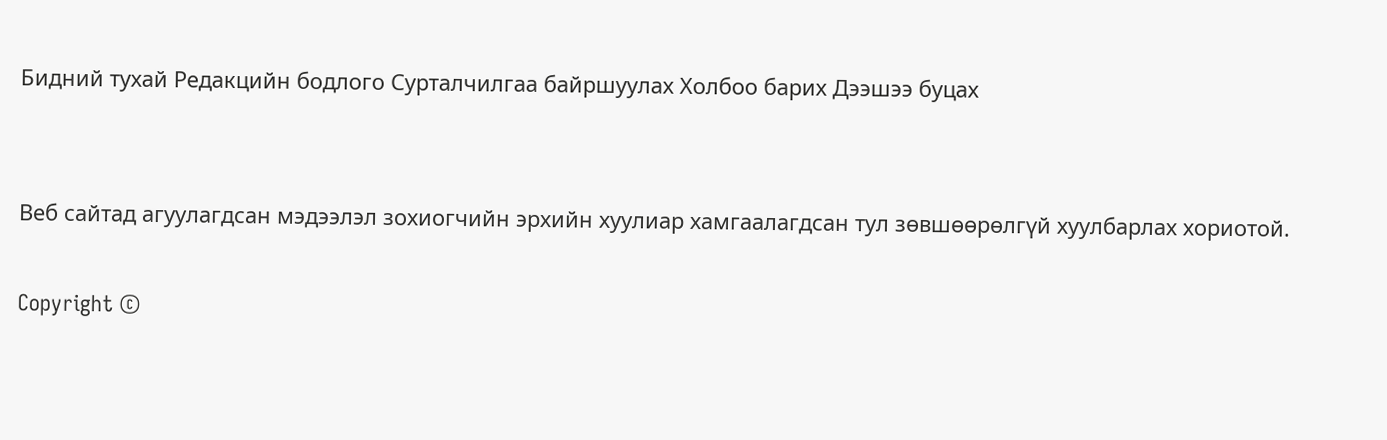Бидний тухай Редакцийн бодлого Сурталчилгаа байршуулах Холбоо барих Дээшээ буцах


Веб сайтад агуулагдсан мэдээлэл зохиогчийн эрхийн хуулиар хамгаалагдсан тул зөвшөөрөлгүй хуулбарлах хориотой.

Copyright ©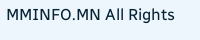MMINFO.MN All Rights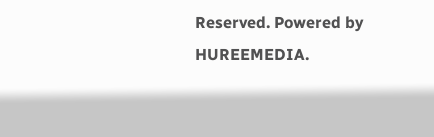Reserved. Powered by HUREEMEDIA.